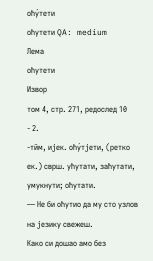оћу́тети
оћутети QA: medium
Лема
оћутети
Извор
том 4, стр. 271, редослед 10
- 2.
-тӣм, ијек. оћу́тјети, (ретко ек.) сврш. ућутати, заћутати, умукнути; оћутати.
— Не би оћутио да му сто узлов на језику свежеш.
Како си дошао амо без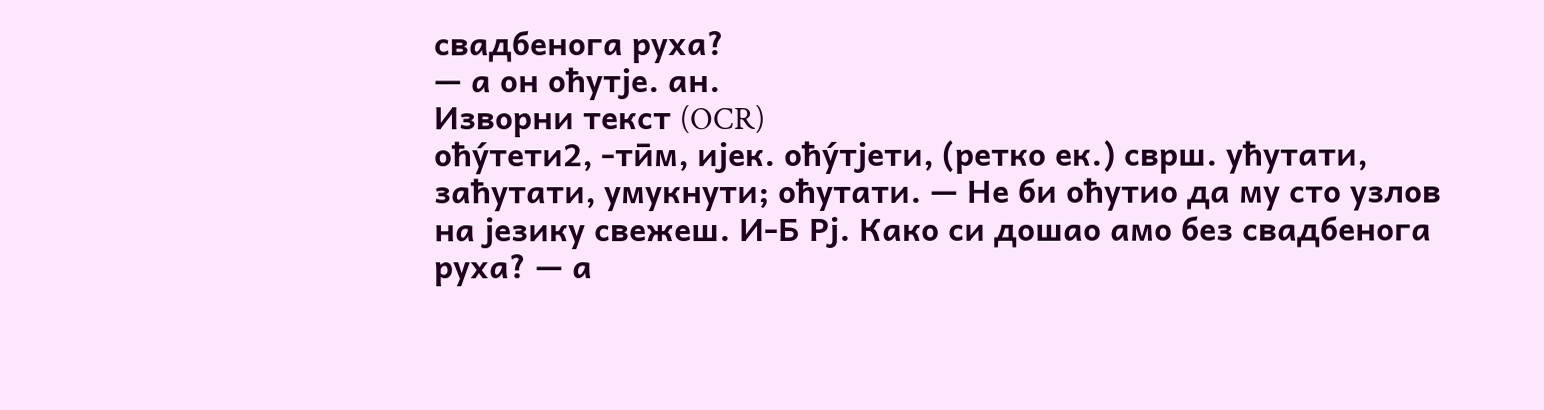свадбенога руха?
— а он оћутје. ан.
Изворни текст (OCR)
оћу́тети2, -тӣм, ијек. оћу́тјети, (ретко ек.) сврш. ућутати, заћутати, умукнути; оћутати. — Не би оћутио да му сто узлов на језику свежеш. И-Б Рј. Како си дошао амо без свадбенога руха? — а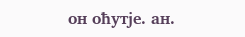он оћутје. ан.